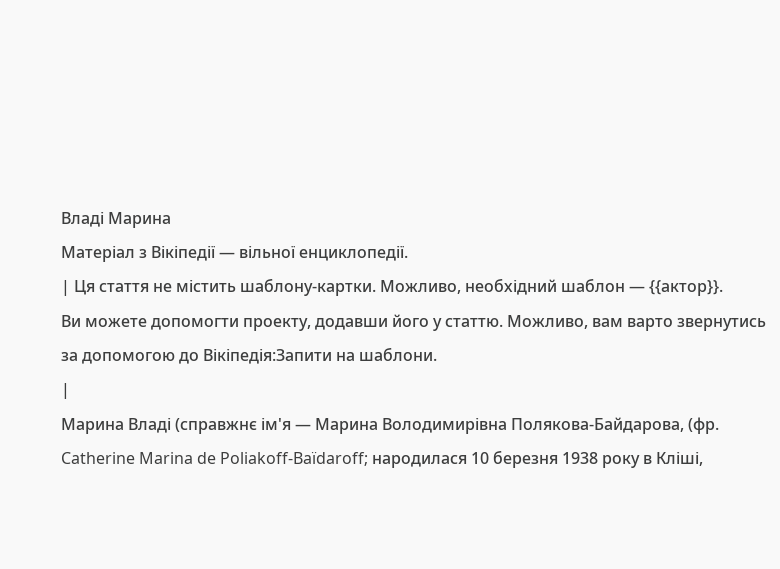Владі Марина
Матеріал з Вікіпедії — вільної енциклопедії.
| Ця стаття не містить шаблону-картки. Можливо, необхідний шаблон — {{актор}}.
Ви можете допомогти проекту, додавши його у статтю. Можливо, вам варто звернутись за допомогою до Вікіпедія:Запити на шаблони.
|
Марина Владі (справжнє ім'я — Марина Володимирівна Полякова-Байдарова, (фр. Catherine Marina de Poliakoff-Baïdaroff; народилася 10 березня 1938 року в Кліші,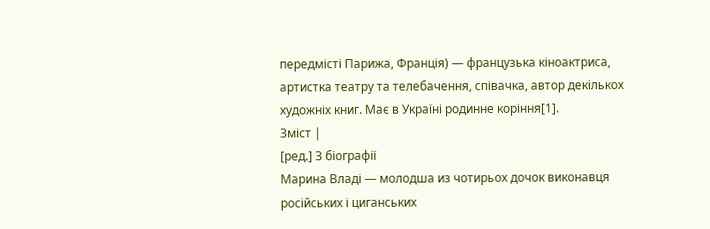передмісті Парижа, Франція) — французька кіноактриса, артистка театру та телебачення, співачка, автор декількох художніх книг. Має в Україні родинне коріння[1].
Зміст |
[ред.] З біографії
Марина Владі — молодша из чотирьох дочок виконавця російських і циганських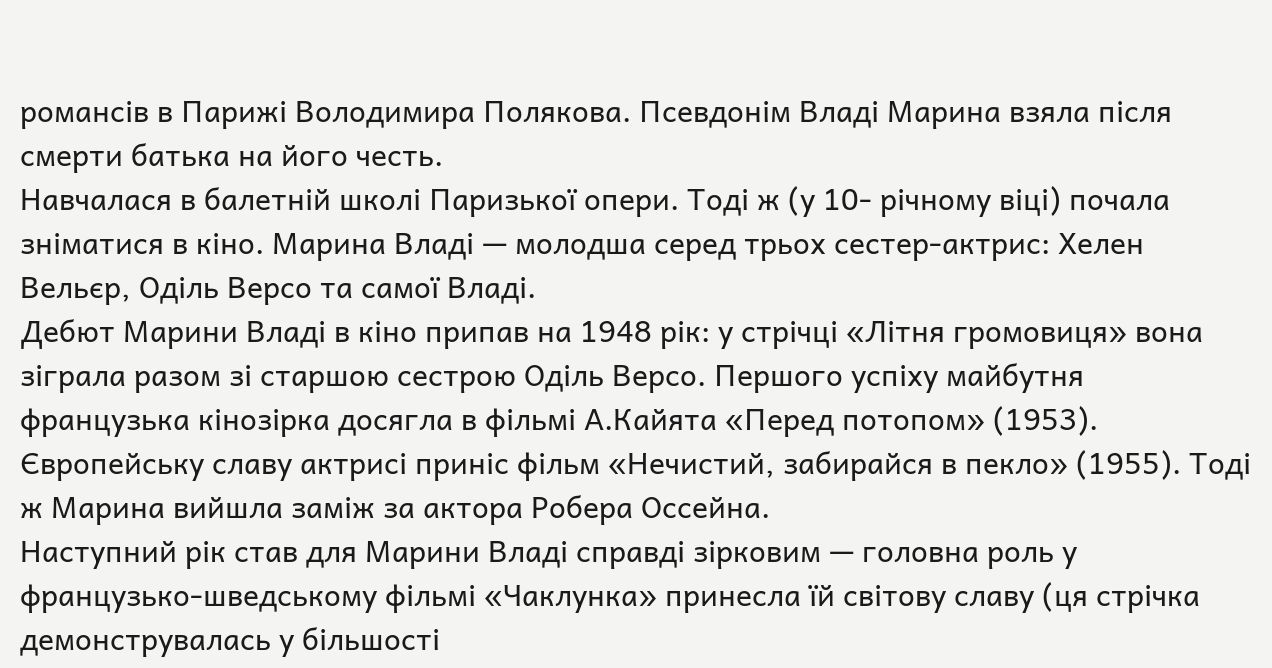романсів в Парижі Володимира Полякова. Псевдонім Владі Марина взяла після смерти батька на його честь.
Навчалася в балетній школі Паризької опери. Тоді ж (у 10- річному віці) почала зніматися в кіно. Марина Владі — молодша серед трьох сестер-актрис: Хелен Вельєр, Оділь Версо та самої Владі.
Дебют Марини Владі в кіно припав на 1948 рік: у стрічці «Літня громовиця» вона зіграла разом зі старшою сестрою Оділь Версо. Першого успіху майбутня французька кінозірка досягла в фільмі А.Кайята «Перед потопом» (1953).
Європейську славу актрисі приніс фільм «Нечистий, забирайся в пекло» (1955). Тоді ж Марина вийшла заміж за актора Робера Оссейна.
Наступний рік став для Марини Владі справді зірковим — головна роль у французько-шведському фільмі «Чаклунка» принесла їй світову славу (ця стрічка демонструвалась у більшості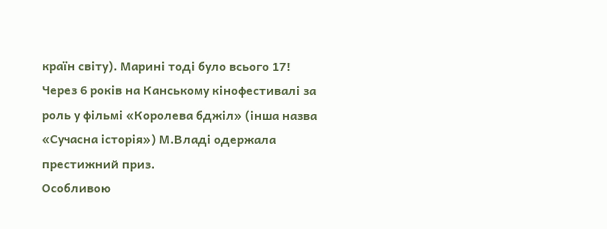країн світу). Марині тоді було всього 17! Через 6 років на Канському кінофестивалі за роль у фільмі «Королева бджіл» (інша назва «Сучасна історія») М.Владі одержала престижний приз.
Особливою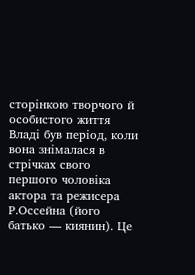сторінкою творчого й особистого життя Владі був період, коли вона знімалася в стрічках свого першого чоловіка актора та режисера Р.Оссейна (його батько — киянин). Це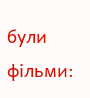були фільми: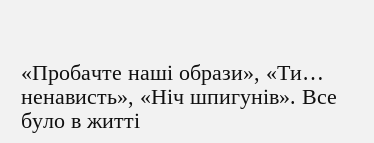«Пробачте наші образи», «Ти… ненависть», «Ніч шпигунів». Все було в житті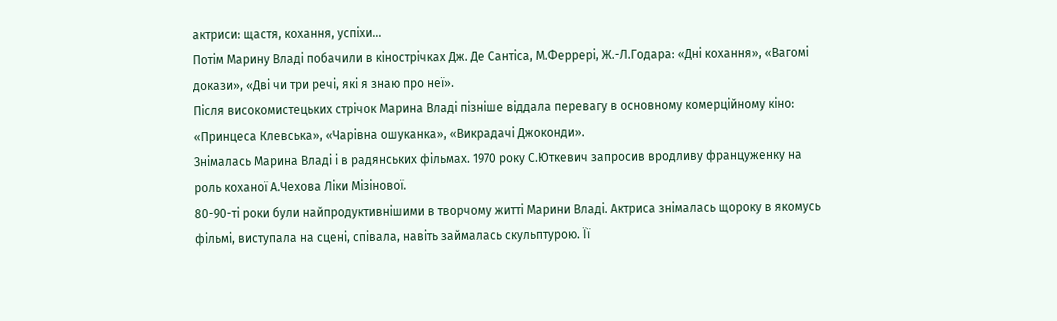актриси: щастя, кохання, успіхи…
Потім Марину Владі побачили в кінострічках Дж. Де Сантіса, М.Феррері, Ж.-Л.Годара: «Дні кохання», «Вагомі докази», «Дві чи три речі, які я знаю про неї».
Після високомистецьких стрічок Марина Владі пізніше віддала перевагу в основному комерційному кіно: «Принцеса Клевська», «Чарівна ошуканка», «Викрадачі Джоконди».
Знімалась Марина Владі і в радянських фільмах. 1970 року С.Юткевич запросив вродливу француженку на роль коханої А.Чехова Ліки Мізінової.
80-90-ті роки були найпродуктивнішими в творчому житті Марини Владі. Актриса знімалась щороку в якомусь фільмі, виступала на сцені, співала, навіть займалась скульптурою. Її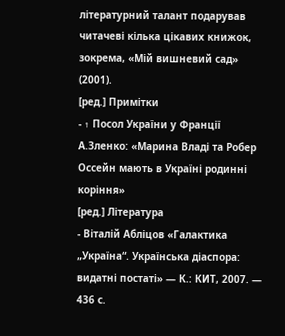літературний талант подарував читачеві кілька цікавих книжок, зокрема, «Мій вишневий сад» (2001).
[ред.] Примітки
- ↑ Посол України у Франції А.Зленко: «Марина Владі та Робер Оссейн мають в Україні родинні коріння»
[ред.] Література
- Віталій Абліцов «Галактика „Україна“. Українська діаспора: видатні постаті» — К.: КИТ, 2007. — 436 с.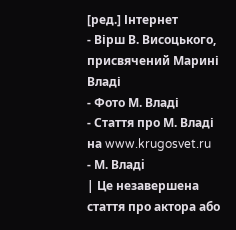[ред.] Інтернет
- Вірш В. Висоцького, присвячений Марині Владі
- Фото М. Владі
- Стаття про М. Владі на www.krugosvet.ru
- М. Владi
| Це незавершена стаття про актора або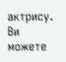актрису. Ви можете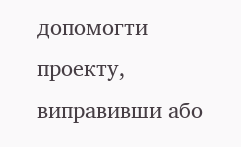допомогти проекту, виправивши або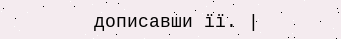дописавши її. |